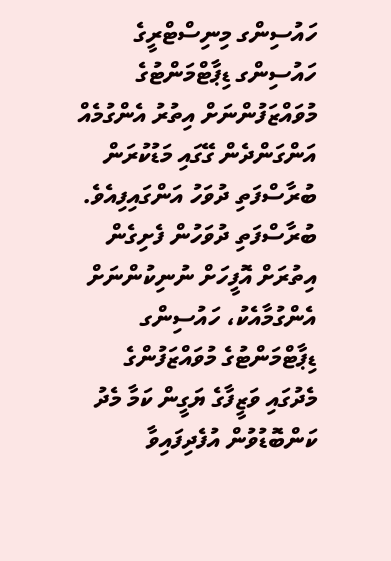ހައުސިންގ މިނިސްޓްރީގެ ހައުސިންގ ޑިޕާޓްމަންޓުގެ މުވައްޒަފުންނަށް އިތުރު އެންގުމެއް އަންގަންދެން ގޭގައި މަޑުކުރަން ބުރާސްފަތި ދުވަހު އަންގައިފިއެވެ.
ބުރާސްފަތި ދުވަހުން ފެށިގެން އިތުރަށް އޮފީހަށް ނުނިކުންނަށް އެންގުމާއެކު، ހައުސިންގ ޑިޕާޓްމަންޓުގެ މުވައްޒަފުންގެ މެދުގައި ވަޒީފާގެ ޔަގީން ކަމާ މެދު ކަންބޮޑުވުން އުފެދިފައިވާ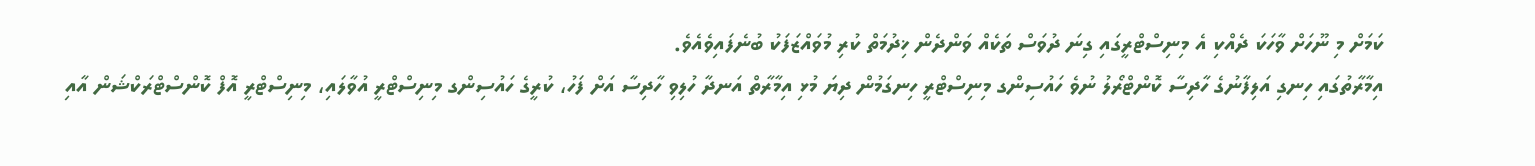ކަމަށް މި ނޫހަށް ވާހަކަ ދެއްކި އެ މިނިސްޓްރީގައި ގިނަ ދުވަސް ތަކެއް ވަންދެން ޚިދުމަތް ކުރި މުވައްޒަފަކު ބުނެފައިވެއެވެ.
އިމާރާތުގައި ހިނގި އަލިފާނުގެ ހާދިސާ ކޮންޓްރޯލު ނުވެ ހައުސިންގ މިނިސްޓްރީ ހިނގަމުން ދިޔަ މުޅި އިމާރާތް އަނދާ ހުލިވި ހާދިސާ އަށް ފަހު، ކުރީގެ ހައުސިންގ މިނިސްޓްރީ އުވާލައި، މިނިސްޓްރީ އޮފް ކޮންސްޓްރަކްޝަން އާއި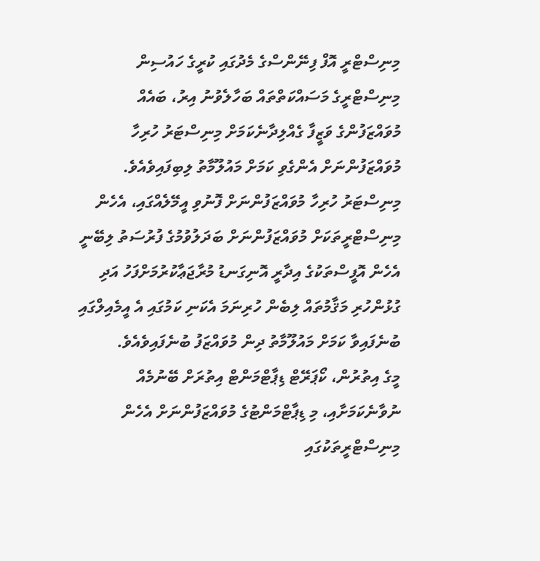މިނިސްޓްރީ އޮފް ފިނޭންސްގެ މެދުގައި ކުރީގެ ހައުސިން މިނިސްޓްރީގެ މަސައްކަތްތައް ބަހާލެވުނު އިރު، ބައެއް މުވައްޒަފުންގެ ވަޒީފާ ގެއްލިދާނެކަމަށް މިނިސްޓަރު ހުރިހާ މުވައްޒަފުންނަށް އެންގެވި ކަމަށް މައުލޫމާތު ލިބިފައިވެއެވެ.
މިނިސްޓަރު ހުރިހާ މުވައްޒަފުންނަށް ފޮނުވި އީމޭލެއްގައި، އެހެން މިނިސްޓްރީތަކަށް މުވައްޒަފުންނަށް ބަދަލުވުމުގެ ފުރުސަތު ލިބޭނީ އެހެން އޮފީސްތަކުގެ އިދާރީ އޮނިގަނޑު މުރާޖަޢާކުރުމަށްފަހު އަދި ގުޅުންހުރި މަޤާމުތައް ލިބެން ހުރިނަމަ އެކަނި ކަމުގައި އެ އީމެއިލްގައި ބުނެފައިވާ ކަމަށް މައުލޫމާތު ދިން މުވައްޒަފު ބުނެފައިވެއެވެ.
މީގެ އިތުރުން، ކޯޕަރޭޓް ޑިޕާޓްމަންޓް އިތުރަށް ބޭނުމެއް ނުވާނެކަމަށާއި، މި ޑިޕާޓްމަންޓުގެ މުވައްޒަފުންނަށް އެހެން މިނިސްޓްރީތަކުގައި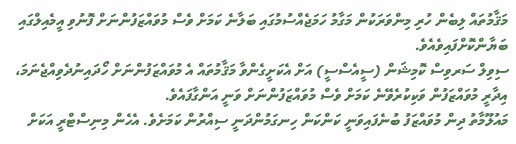މަޤާމުތައް ލިބެން ހުރި މިންވަރަކުން މަގާމު ހަމަޖެއްސުމުގައި ބަލާނެ ކަމަށް ވެސް މުވައްޒަފުންނަށް ފޮނުވި އީމެއިލްގައި ބަޔާންކޮށްފައިވެއެވެ.
ސިވިލް ސަރވިސް ކޮމިޝަން (ސީއެސްސީ) އަށް އެކަށީގެންވާ މަޤާމުތައް އެ މުވައްޒަފުންނަށް ހޯދައިނުދެވިއްޖެނަމަ، އިދާރީ މުވައްޒަފުން ވަކިކުރެވޭނެ ކަމަށް ވެސް މުވައްޒަފުންނަށް ވަނީ އަންގާފައެވެ.
މައުލޫމާތު ދިން މުވައްޒަފު ބުނެފައިވަނީ ކަންކަން ހިނގަމުންދަނީ ސިއްރުން ކަމަށެވެ. އެހެން މިނިސްޓްރީ އަކަށް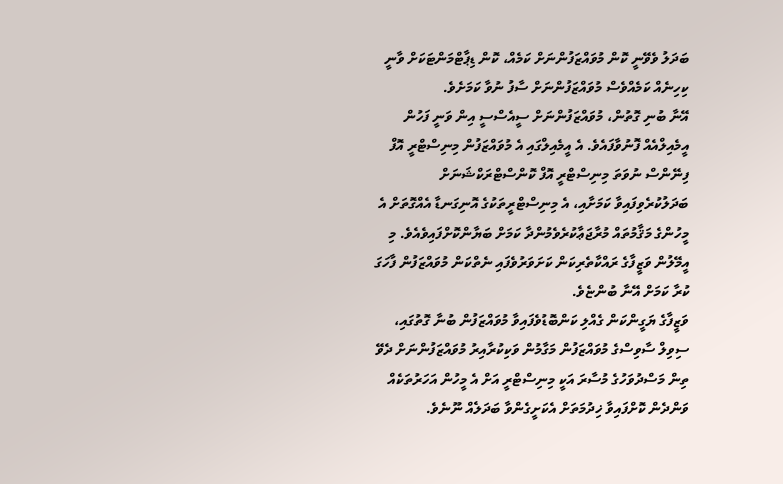ބަދަލު ވެވޭނީ ކޮން މުވައްޒަފުންނަށް ކަމެއް، ކޮން ޑިޕާޓްމަންޓަކަށް ވާނީ ކިހިނެއް ކަމެއްވެސް މުވައްޒަފުންނަށް ސާފު ނުވާ ކަމަށެވެ.
އޭނާ ބުނި ގޮތުން، މުވައްޒަފުންނަށް ސީއެސްސީ އިން ވަނީ ފަހުން އީމެއިލްއެއް ފޮނުވާފައެވެ. އެ އީމެއިލްގައި އެ މުވައްޒަފުން މިނިސްޓްރީ އޮފް ފިނޭންސް ނުވަތަ މިނިސްޓްރީ އޮފް ކޮންސްޓްރަކްޝަނަށް ބަދަލުކުރެވިފައިވާ ކަމަށާއި، އެ މިނިސްޓްރީތަކުގެ އޮނިގަނޑާ އެއްގޮތަށް އެ މީހުންގެ މަޤާމުތައް މުރާޖަޢާކުރެވެމުންދާ ކަމަށް ބަޔާންކޮށްފައިވެއެވެ. މި އީމޭލުން ވަޒީފާގެ ރައްކާތެރިކަން ކަށަވަރުވެފައި ނެތްކަން މުވައްޒަފުން ފާހަގަ ކުރާ ކަމަށް އޭނާ ބުންޏެވެ.
ވަޒީފާގެ ޔަގީންކަން ގެއްލި ކަންބޮޑުވެފައިވާ މުވައްޒަފުން ބުނާ ގޮތުގައި، ސިވިލް ސާވިސްގެ މުވައްޒަފުން މަގާމުން ވަކިކުރާއިރު މުވައްޒަފުންނަށް ދެވޭ ތިން މަސްދުވަހުގެ މުސާރަ އަކީ މިނިސްޓްރީ އަށް އެ މީހުން އަހަރުތަކެއް ވަންދެން ކޮށްފައިވާ ޚިދުމަތަށް އެކަށީގެންވާ ބަދަލެއް ނޫނެވެ.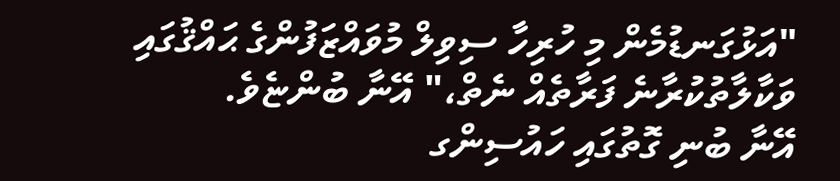"އަޅުގަނޑުމެން މި ހުރިހާ ސިވިލް މުވައްޒަފުންގެ ޙައްޤުގައި ވަކާލާތުކުރާނެ ފަރާތެއް ނެތް،" އޭނާ ބުންޏެވެ.
އޭނާ ބުނި ގޮތުގައި ހައުސިންގ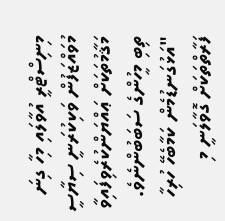މިނިސްޓްރީ އުވާލައި މިހާ ގިނަ މުވައްޒަފުން ވަކިކުރަނީ ސިޔާސީ މަޤާމުތަކަށް ޢައްޔަންކުރެވިފައިވާ ތިބި މީހުންގެ ސަބަބުންނެވެ.
"އަޅުގަނޑުމެން ކަމާބެހޭ ހުރިހާ ފަރާތްތަކަށް ގޮވާލަނީ މި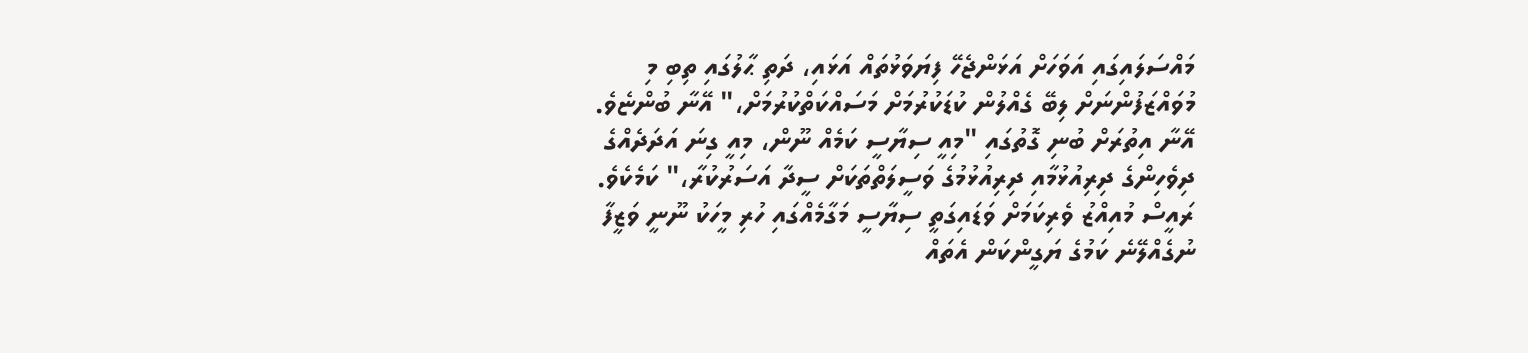މައްސަލައިގައި އަވަހަށް އަޅަންޖެހޭ ފިޔަވަޅުތައް އަޅައި، ދަތި ޙާލުގައި ތިބި މި މުވައްޒަފުންނަށް ލިބޭ ގެއްލުން ކުޑަކުރުމަށް މަސައްކަތްކުރުމަށް،" އޭނާ ބުންޏެވެ.
އޭނާ އިތުރަށް ބުނި ގޮތުގައި "މިއީ ސިޔާސީ ކަމެއް ނޫން، މިއީ ގިނަ އަދަދެއްގެ ދިވެހިންގެ ދިރިއުޅުމާއި ދިރިއުޅުމުގެ ވަސީލަތްތަކަށް ސީދާ އަސަރުކުރާ،" ކަމެކެވެ.
ރައީސް މުއިއްޒު ވެރިކަމަށް ވަޑައިގަތީ ސިޔާސީ މަގާމެއްގައި ހުރި މީހަކު ނޫނީ ވަޒީފާ ނުގެއްލޭނެ ކަމުގެ ޔަގީންކަން އެތައް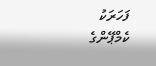ފަހަރަކު ކެމްޕޭންގެ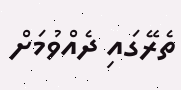ތެރޭގައި ދެއްވުމަށް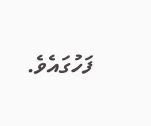ފަހުގައެވެ.